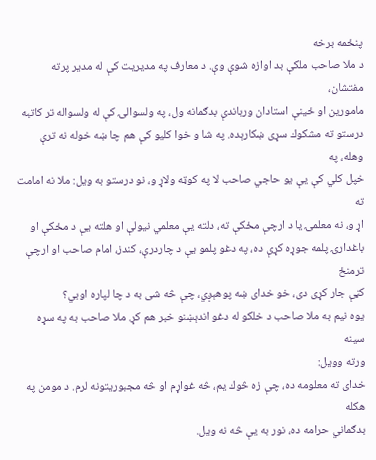پنځمه برخه
د ملا صاحب ملكې بد اوازه شوې وې. د معارف په مديريت كې له مدير پرته مفتشان،
مامورين او ځينې استادان ورباندې بدګمانه ول، په ولسوالۍ كې له ولسواله تر كاتبه
درستو ته مشكوك سړى ښكارېده. په شا و خوا كليو كې هم چا ښه خوله نه ترې وهله، په
خپل كلي كې يې يو حاجي صاحب لا په كوټه ولاړ و، نو درستو به ويل: ملا نه امامت ته
اړ و، نه معلمۍ يا د ارچې مځكې ته، دلته يې معلمي نيولې او هلته يې د مځكې او
باغدارۍ پلمه جوړه كړې ده، په دغو پلمو يې د چاردرې، كندز، امام صاحب او ارچې ترمنځ
كڼې جار كړى دى، خو خداى ښه پوهېږي، چې څه شى به د چا لپاره اوبي؟
يوه نيم به ملا صاحب د خلكو له دغو اندېښنو خبر هم كړ. ملا صاحب به په سړه سينه
ورته وويل:
خداى ته معلومه ده، چې زه څوك يم، څه غواړم او څه مجبوريتونه لرم. د مومن په هكله
بدګماني حرامه ده، نور به يې څه نه ويل.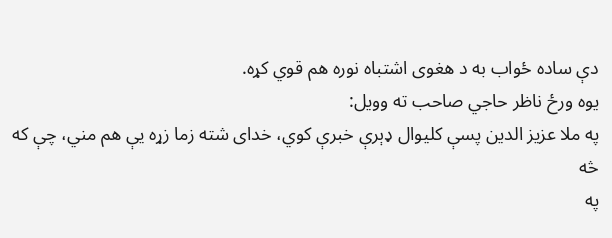دې ساده ځواب به د هغوى اشتباه نوره هم قوي كړه.
يوه ورځ ناظر حاجي صاحب ته وويل:
په ملا عزيز الدين پسې كليوال ډېرې خبرې كوي، خداى شته زما زړه يې هم مني، چې كه څه
په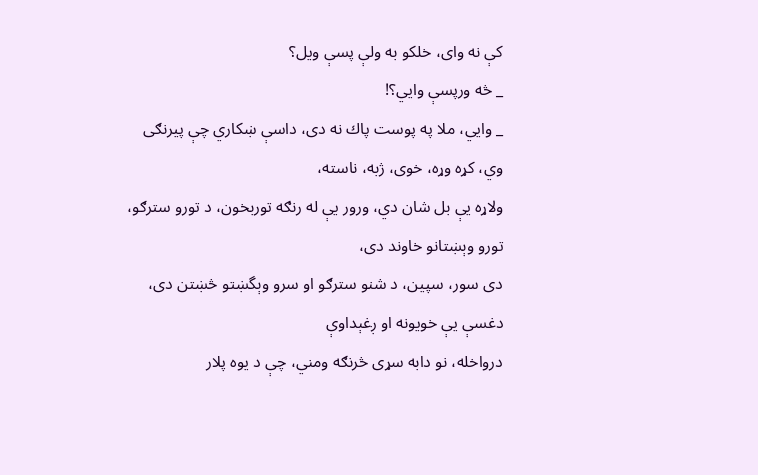كې نه واى، خلكو به ولې پسې ويل؟
_ څه ورپسې وايي؟!
_ وايي، ملا په پوست پاك نه دى، داسې ښكاري چې پيرنګى وي، كړه وړه، خوى، ژبه، ناسته،
ولاړه يې بل شان دي، ورور يې له رنګه توربخون، د تورو سترګو، تورو وېښتانو خاوند دى،
دى سور، سپين، د شنو سترګو او سرو وېگښتو څښتن دى، دغسې يې خويونه او ږغېداوې
درواخله، نو دابه سړى څرنګه ومني، چې د يوه پلار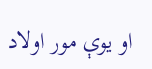او يوې مور اولاد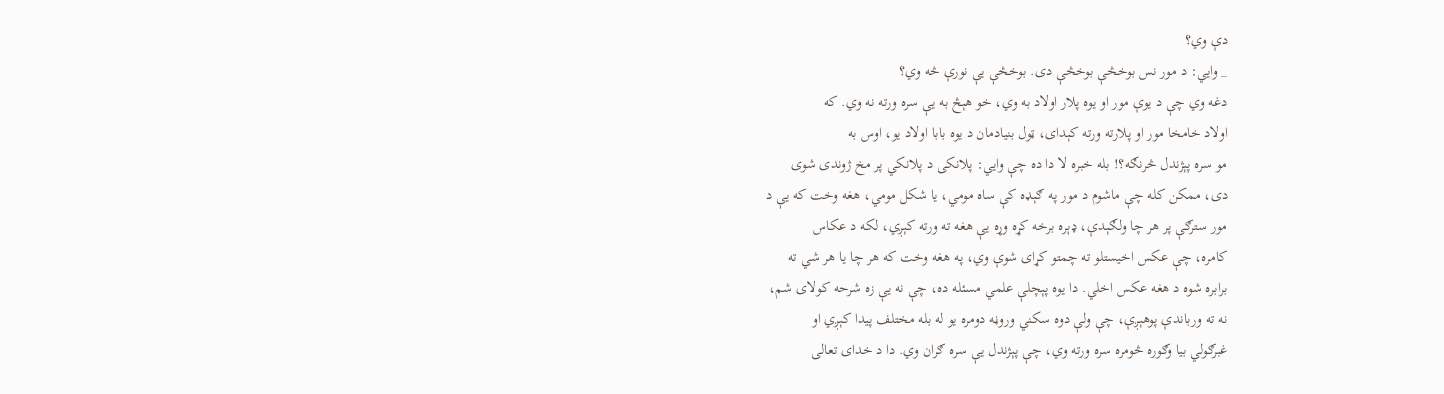دې وي؟
_ وايي: د مور نس بوخڅې بوخڅې دى. بوخڅې يې نورې څه وي؟
دغه وي چې د يوې مور او يوه پلار اولاد به وي، خو هېڅ به يې سره ورته نه وي. كه
اولاد خامخا مور او پلارته ورته كېداى، ټول بنيادمان د يوه بابا اولاد يو، اوس به
مو سره پېژندل څرنګه؟! بله خبره لا دا ده چې وايي: پلانكى د پلانكي پر مخ ژوندى شوى
دى، ممكن كله چې ماشوم د مور په ګېډه كې ساه مومي، يا شكل مومي، هغه وخت كه يې د
مور سترګې پر هر چا ولګېدې، ډېره برخه كړه وړه يې هغه ته ورته كېږي، لكه د عكاس
كامره، چې عكس اخيستلو ته چمتو كړاى شوې وي، په هغه وخت كه هر چا يا هر شي ته
برابره شوه د هغه عكس اخلي. دا يوه پېچلې علمي مسئله ده، چې نه يې زه شرحه كولاى شم،
نه ته ورباندې پوهېږې، چې ولې دوه سكني وروڼه دومره يو له بله مختلف پيدا كېږي او
غبرګولي بيا وګوره څومره سره ورته وي، چې پېژندل يې سره ګران وي. دا د خداى تعالى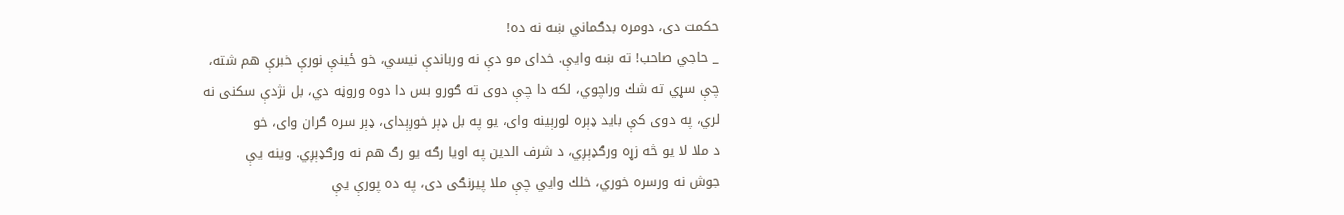حكمت دى، دومره بدګماني ښه نه ده!
_ حاجي صاحب! ته ښه وايې. خداى مو دې نه ورباندې نيسي، خو ځينې نورې خبرې هم شته،
چې سړي ته شك وراچوي، لكه دا چې دوى ته ګورو بس دا دوه وروڼه دي، بل نژدې سكنى نه
لري، په دوى كې بايد ډېره لورېينه واى، يو په بل ډېر خوږېداى، ډېر سره ګران واى، خو
د ملا لا يو څه زړه ورګډېږي، د شرف الدين په اويا رګه يو رګ هم نه ورګډېږي. وينه يې
جوش نه ورسره خوري، خلك وايي چې ملا پيرنګى دى، په ده پورې يې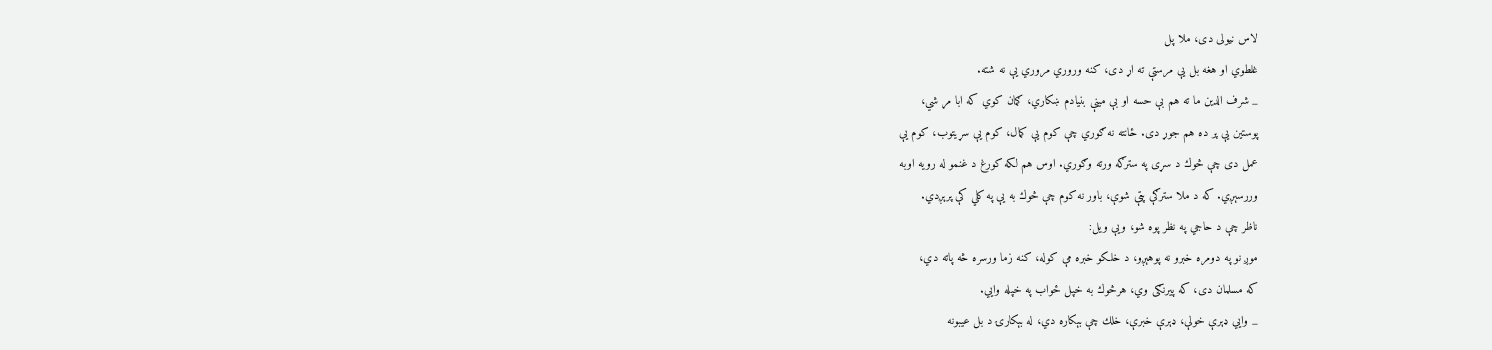لاس نيولى دى، ملا پل
غلطوي او هغه بل يې مرستې ته اړ دى، كنه وروري مروري يې نه شته.
_ شرف الدين ما ته هم بې حسه او بې مينې بنيادم ښكاري، ګمان كوي كه ابا مړ شي،
پوستين يې پر ده هم جوړ دى. ځانته نه ګوري چې كوم يې كمال، كوم يې سړيتوب، كوم يې
عمل دى چې څوك د سړى په سترګه ورته وګوري. اوس هم لكه كورغ د غنمو له رويه اوبه
وررسېږي. كه د ملا سترګې پټې شوې، باور نه كوم چې څوك به يې په كلي كې پرېږدي.
ناظر چې د حاجي په نظر پوه شو، ويې ويل:
موږ نو په دومره خبرو نه پوهېږو، د خلكو خبره مې كوله، كنه زما ورسره څه پاته دي،
كه مسلمان دى، كه پيرنګى وي، هرڅوك به خپل ځواب په خپله وايي.
_ وايي ډېرې خولې، ډېرې خبرې، خلك چې بېكاره دي، له بېكارۍ د بل عيبونه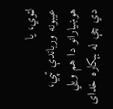لټوي، يا
عيبونه ورباندې تپي، هوښيارانو دا هم ويلي دي چې له بېكاره خداى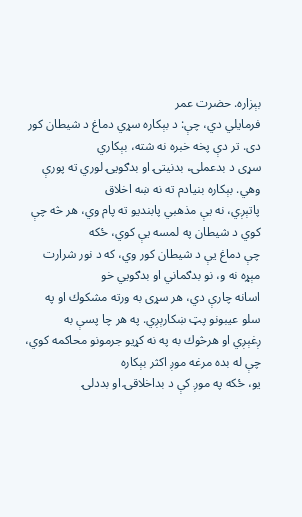بېزاره. حضرت عمر
فرمايلي دي، چې: د بېكاره سړي دماغ د شيطان كور دى. تر دې پخه خبره نه شته، بېكاري
سړى د بدعملۍ، بدنيتۍ او بدګويۍ لوري ته پورې وهي. بېكاره بنيادم ته نه ښه اخلاق
پاتېږي، نه يې مذهبي پابنديو ته پام وي، هر څه چې كوي د شيطان په لمسه يې كوي، ځكه
چې دماغ يې د شيطان كور وي، كه د نور شرارت مېړه نه و، نو بدګماني او بدګويي خو
اسانه چارې دي، هر سړى به ورته مشكوك او په سلو عيبونو پټ ښكارېږي. په هر چا پسې به
ږغېږي او هرڅوك به په نه كړيو جرمونو محاكمه كوي، چې له بده مرغه موږ اكثر بېكاره
يو، ځكه په موږ كې د بداخلاقۍ او بددلۍ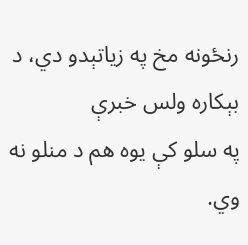رنځونه مخ په زياتېدو دي، د بېكاره ولس خبرې
په سلو كې يوه هم د منلو نه وي.